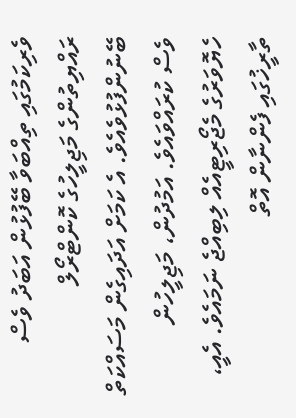ވެރިކަމުގައި ތިއްބަވާ ބޭފުޅުން އަބަދު ވެސް ރައްޔިތުންގެ މަޖިލީހުގެ ކޮންޓްރޯލް ބޭނުންފުޅުވެއެވެ. އެ ކަމަށް އަދައިގެން މަސައްކަތް ވެސް ކުރައްވައެވެ. އަމުދުން، މަޖިލީހުން ހެޔޮވަރުގެ މެޖޯރިޓީއެއް ލިބިއްޖެ ނަމައެވެ. އެއީ، ތާރީޚުގައި ފެންނާން އޮތް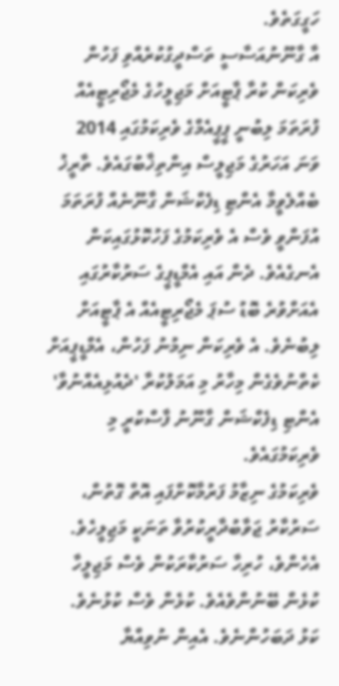ހަގީގަތެވެ.
އާ ގާނޫނުއަސާސީ ތަސްދީގުކުރެއްވި ފަހުން ވެރިކަން ކުރާ ޕާޓީއަށް މަޖިލީހުގެ މެޖޯރިޓީއެއް ފުރަތަމަ ލިބުނީ ޕީޕީއެމްގެ ވެރިކަމުގައި 2014 ވަނަ އަހަރުގެ މަޖިލީސް އިންތިޚާބުގައެވެ. ތާރީޚު ބެއްލެވީމާ އެންޓި ޑިފެކްޝަން ގާނޫނެއް ފުރަތަމަ އުފަންވީ ވެސް އެ ވެރިކަމުގެ ފަހުކޮޅުގައިކަން އެނގެއެވެ. ދެން އައި އެމްޑީޕީގެ ސަރުކާރުގައި އެއަށްވުރެ ބޮޑު ސުޕަ މެޖޯރިޓީއެއް އެ ޕާޓީއަށް ލިބުނެވެ. އެ ވެރިކަން ނިމުނު ފަހުން، އެމްޑީޕީއަށް ކެތްނުވެގެން މިހާރު މި އަމަލުކުރާ 'ދެއުޅިއެއްނުވާ' އެންޓި ޑިފެކްޝަން ގާނޫނު ފާސްކުރީ މި ވެރިކަމުގައެވެ.
ވެރިކަމުގެ ނިޒާމު ފަރުމާކޮށްފައި އޮތް ގޮތުން، ސަރުކާރު ޖަވާބުދާރީކުރުވާ ތަނަކީ މަޖިލީހެވެ. އެހެންވެ، ހުރިހާ ސަރުކާރަކުން ވެސް މަޖިލީހާ ކުޅެން ބޭނުންވެއެވެ. ކުޅެން ވެސް ކުޅުނެވެ. ކަޅު ދަބަހުންނެވެ. އެއިން ނުވިއްޔާ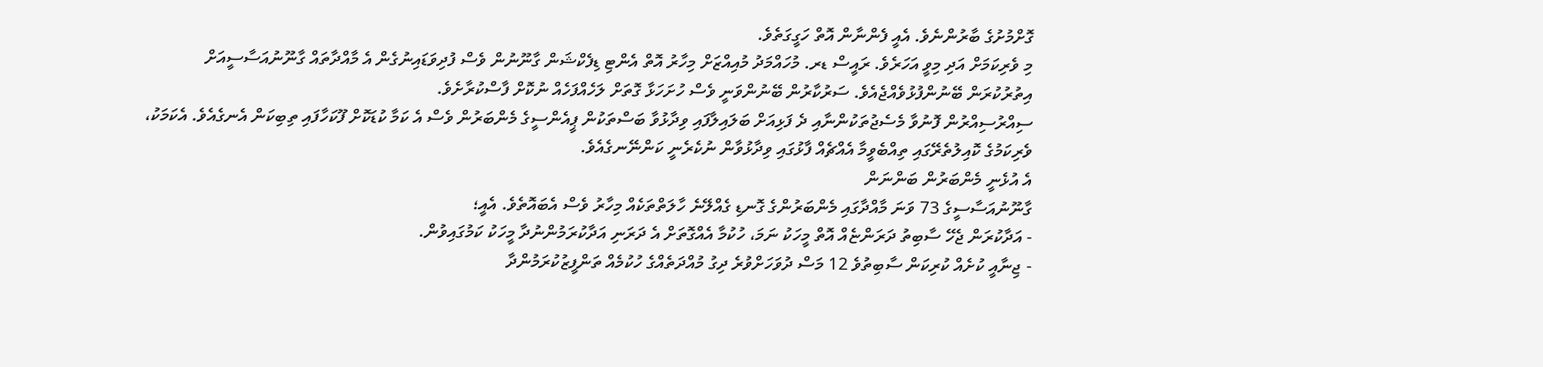ގޮށްމުށުގެ ބާރުންނެވެ. އެއީ ފެންނާން އޮތް ހަގީގަތެވެ.
މި ވެރިކަމަށް އަދި މިވީ އަހަރެވެ. ރައީސް ޑރ. މުހައްމަދު މުއިއްޒަށް މިހާރު އޮތް އެންޓި ޑިފެކްޝަން ގާނޫނުން ވެސް ފުދިވަޑައިނުގެން އެ މާއްދާތައް ގާނޫނުއަސާސީއަށް އިތުރުކުރަން ބޭނުންފުޅުވެއްޖެއެވެ. ސަރުކާރުން ބޭނުންވަނީ ވެސް ހުށަހަޅާ ގޮތަށް ލަހެއްފަހެއް ނުކޮށް ފާސްކުރާށެވެ.
ސިއްރުސިއްރުން ފޮނުވާ މެސެޖުތަކުންނާއި ދެ ފަޅިއަށް ބަލައިލާފައި ވިދާޅުވާ ބަސްތަކުން ޕީއެންސީގެ މެންބަރުން ވެސް އެ ކަމާ ކުޑަކޮށް ފޫކަހާފައި ތިބިކަން އެނގެއެވެ. އެކަމަކު، ވެރިކަމުގެ ކޮއިލުތެރޭގައި ތިއްބެވީމާ އެއްޗެއް ފާޅުގައި ވިދާޅުވާން ނުކެރެނީ ކަންނޭނގެއެވެ.
އެ އުޅެނީ މެންބަރުން ބަންނަން
ގާނޫނުއަސާސީގެ 73 ވަނަ މާއްދާގައި މެންބަރުންގެ ގޮނޑި ގެއްލޭނެ ހާލަތްތަކެއް މިހާރު ވެސް އެބައޮތެވެ. އެއީ؛
- އަދާކުރަން ޖެހޭ ސާބިތު ދަރަންޏެއް އޮތް މީހަކު ނަމަ، ހުކުމާ އެއްގޮތަށް އެ ދަރަނި އަދާކުރަމުންނުދާ މީހަކު ކަމުގައިވުން.
- ޖިނާއީ ކުށެއް ކުރިކަން ސާބިތުވެ 12 މަސް ދުވަހަށްވުރެ ދިގު މުއްދަތެއްގެ ހުކުމެއް ތަންފީޒުކުރަމުންދާ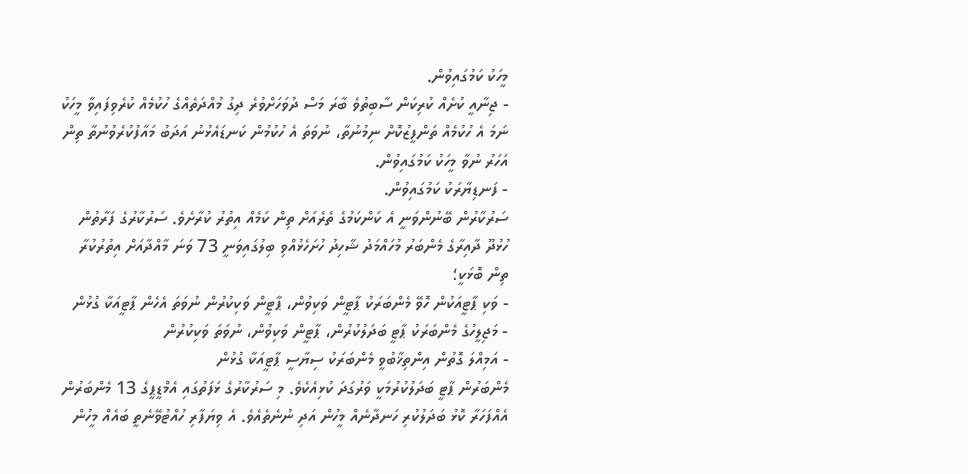މީހަކު ކަމުގައިވުން.
- ޖިނާއީ ކުށެއް ކުރިކަން ސާބިތުވެ ބާރަ މަސް ދުވަހަށްވުރެ ދިގު މުއްދަތެއްގެ ހުކުމެއް ކުރެވިފައިވާ މީހަކު ނަމަ އެ ހުކުމެއް ތަންފީޒުކޮށް ނިމުނުތާ، ނުވަތަ އެ ހުކުމުން ކަނޑައެޅުނު އަދަބު މައާފުކުރެވުނުތާ ތިން އަހަރު ނުވާ މީހަކު ކަމުގައިވުން.
- ފަނޑިޔާރަކު ކަމުގައިވުން.
ސަރުކާރުން ބޭނުންވަނީ އެ ކަންކަމުގެ ތެރެއަށް ތިން ކަމެއް އިތުރު ކުރާށެވެ. ސަރުކާރުގެ ފަރާތުން ހުޅުދޫ ދާއިރާގެ މެންބަރު މުހައްމަދު ޝާހިދު ހުށަހެޅުއްވި ބިލުގައިވަނީ 73 ވަނަ މާއްދާއަށް އިތުރުކުރާ ތިން ބޮޅަކީ؛
- ވަކި ޕާޓީއަކުން ހޮވޭ މެންބަރަކު ޕާޓީން ވަކިވުން، ޕާޓީން ވަކިކުރުން ނުވަތަ އެހެން ޕާޓީއަކާ ގުޅުން
- މަޖިލީހުގެ މެންބަރަކު ޕާޓީ ބަދަލުކުރުން، ޕާޓީން ވަކިވުން، ނުވަތަ ވަކިކުރުން
- އަމިއްލަ ގޮތުން އިންތިޚާބުވީ މެންބަރަކު ސިޔާސީ ޕާޓީއަކާ ގުޅުން
މެންބަރުން ޕާޓީ ބަދަލުކުރުމަކީ ވަރުގަދަ ކުޅިއެކެވެ. މި ސަރުކާރުގެ ޅަފަތުގައި އެމްޑީޕީގެ 13 މެންބަރުން އެއްފަހަރާ ކޮޅު ބަދަލުކުރި ހަނދާނެއް މީހުން އަދި ނުނެތެއެވެ. އެ ވިޔަފާރި ހުއްޓުވޭނެތީ ބައެއް މީހުން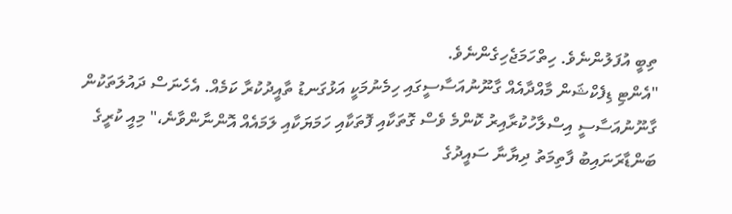ތިބީ އުފަލުންނެވެ. ހިތްހަމަޖެހިގެންނެވެ.
"އެންޓި ޑިފެކްޝަން މާއްދާއެއް ގާނޫނުއަސާސީގައި ހިމެނުމަކީ އަޅުގަނޑު ތާއީދުކުރާ ކަމެއް. އެހެނަސް ދައުލަތަކުން ގާނޫނުއަސާސީ އިސްލާހުކުރާއިރު ކޮންމެ ވެސް ގޮތަކާއި ފޮތަކާއި ހަމަޔަކާއި ލަމައެއް އޮންނާންވާނެ،" މިއީ ކުރީގެ ބަންޑާރަނައިބު ފާތިމަތު ދިޔާނާ ސައީދުގެ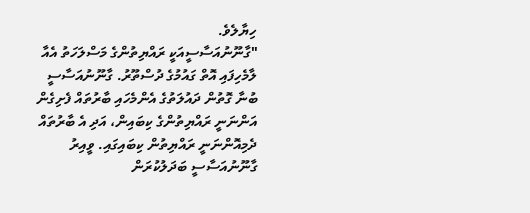ހިޔާލެވެ.
"ގާނޫނުއަސާސީއަކީ ރައްޔިތުންގެ މަސްލަހަތު އެއާ ލާމެހިފައި އޮތް ގައުމުގެ ދުސްތޫރު. ގާނޫނުއަސާސީ ބުނާ ގޮތުން ދައުލަތުގެ އެންމެހައި ބާރުތައް ފެށިގެން އަންނަނީ ރައްޔިތުންގެ ކިބައިން، އަދި އެ ބާރުތައް ދެމިއޮންނަނީ ރައްޔިތުން ކިބައިގައި. ވީއިރު ގާނޫނުއަސާސީ ބަދަލުކުރަން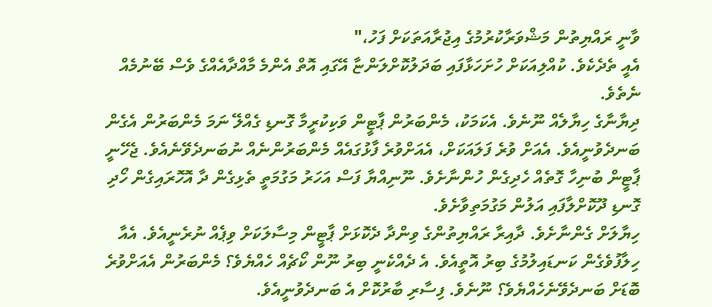ވާނީ ރައްޔިތުން މަޝްވަރާކުރުމުގެ އިޖުރާއަތަކަށް ފަހު،"
އެއީ ތެދެކެވެ. ކުއްލިއަކަށް ހުށަހަޅާފައި ބަދަލުކޮށްލަންޏާ އޭގައި އޮތް އެންމެ މާއްދާއެއްގެ ވެސް ބޭނުމެއް ނެތެވެ.
ދިޔާނާގެ ހިޔާލެއް ނޫނެވެ. އެކަމަކު، މެންބަރުން ޕާޓީން ވަކިކުރީމާ ގޮނޑި ގެއްލޭ ނަމަ މެންބަރުން އެގެން ބަނދެވުނީއެވެ. އެއަށް ވުރެ ފަލައަކަށް، އެއަށްވުރެ ފާޅުގައެއް މެންބަރުންނެއް ނުބަނދެވޭނެއެވެ. ޖެހޭނީ ޕާޓީން ބުނިހާ ގޮތެއް ހެދިގެން ހުންނާށެވެ. ނޫނިއްޔާ ފަސް އަހަރު މަގުމަތީ ތެޅިގެން ދާ އޮހޮރައިގެން ހޯދި ގޮނޑި ދޫކޮށްލާފައި އަލުން މަގުމަތިވާށެވެ.
ހިޔާލަށް ގެންނާށެވެ. ދާއިރާ ރައްޔިތުންގެ ވިންދާ ދެކޮޅަށް ޕާޓީން މިސާލަކަށް ވިޕެއް ނުރެނީއެވެ. އެއާ ހިލާފުވެގެން ކަނޑައިލުމުގެ ބިރު އޮތީއެވެ. އެ ދެއްކެނީ ބިރު ނޫން ކޯޗެއް ހެއްޔެވެ؟ މެންބަރުން އެއަށްވުރެ ބޮޑަށް ބަނދެވޭނެހެއްޔެވެ؟ ނޫނެވެ. ފިސާރި ބާރުކޮށް އެ ބަނދެވުނީއެވެ.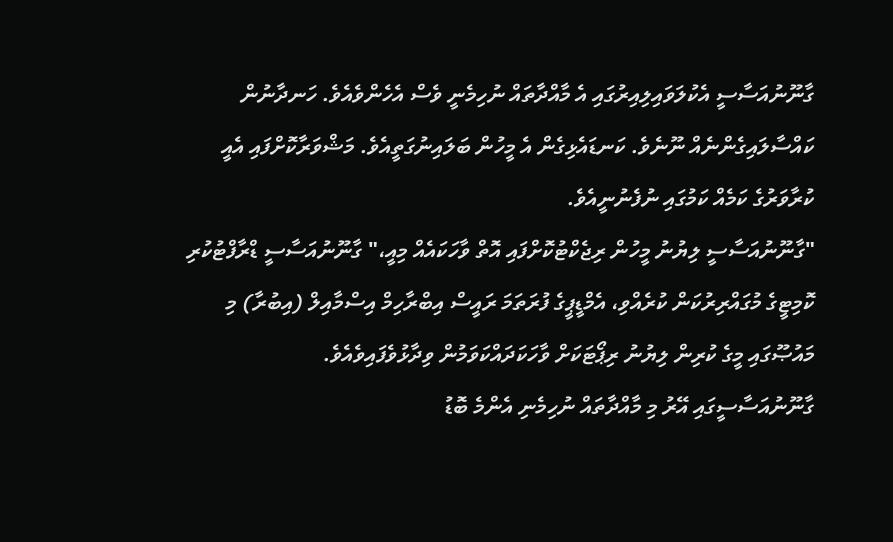ގާނޫނުއަސާސީ އެކުލަވައިލިއިރުގައި އެ މާއްދާތައް ނުހިމެނީ ވެސް އެހެންވެއެވެ. ހަނދާނުން ކައްސާލައިގެންނެއް ނޫނެވެ. ކަނޑައެޅިގެން އެ މީހުން ބަލައިނުގަތީއެވެ. މަޝްވަރާކޮށްފައި އެއީ ކުރާވަރުގެ ކަމެއް ކަމުގައި ނުފެނުނީއެވެ.
"ގާނޫނުއަސާސީ ލިޔުނު މީހުން ރިޖެކްޓުކޮށްފައި އޮތް ވާހަކައެއް މިއީ،" ގާނޫނުއަސާސީ ޑްރާފްޓުކުރި ކޮމިޓީގެ މުގައްރިރުކަން ކުރެއްވި، އެމްޑީޕީގެ ފުރަތަމަ ރައީސް އިބްރާހިމް އިސްމާއިލް (އިބުރާ) މި މައުޞޫގައި މީގެ ކުރިން ލިޔުނު ރިޕޯޓަކަށް ވާހަކަދައްކަވަމުން ވިދާޅުވެފައިވެއެވެ.
ގާނޫނުއަސާސީގައި އޭރު މި މާއްދާތައް ނުހިމެނި އެންމެ ބޮޑު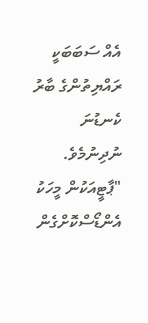އެއް ސަބަބަކީ ރައްޔިތުންގެ ބާރު ކެނޑުނަ ނުދިނުމެވެ.
"ޕާޓީއަކުން މީހަކު އެންޑޯސްކޮށްގެން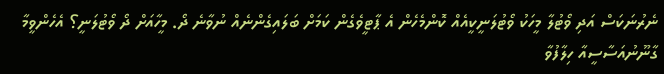ނެރުނަކަސް އަދި ވޯޓުލާ މީހަކު ވޯޓުލަނީކީއެއް ކޮންމެހެން އެ ޕާޓީވެގެން ކަމަށް ބަލައިގެންނެއް ނުވާނެ ދޯ. މީހާއަށް ދޯ ވޯޓުލަނީ؟ އެހެންވީމާ ގާނޫނުއަސާސީއާ ހިލާފުވާ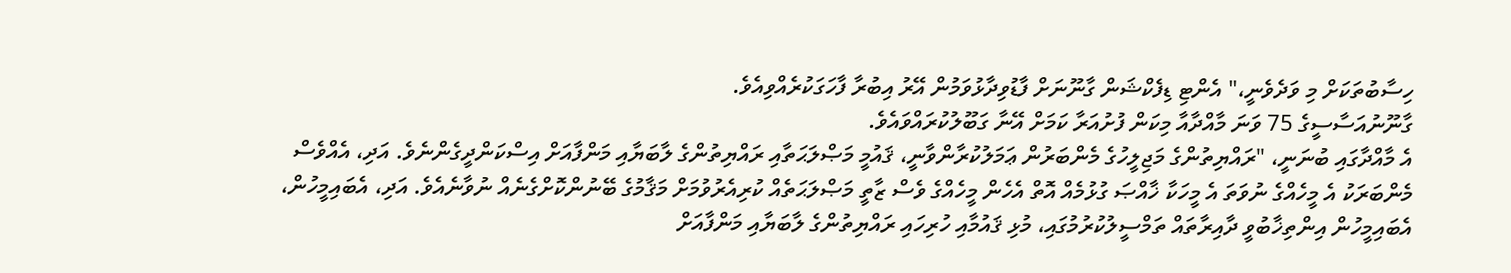ހިސާބުތަކަށް މި ވަދެވެނީ،" އެންޓި ޑިފެކްޝަން ގާނޫނަށް ފާޑުވިދާޅުވަމުން އޭރު އިބުރާ ފާހަގަކުރެއްވިއެވެ.
ގާނޫނުއަސާސީގެ 75 ވަނަ މާއްދާއާ މިކަން ފުށުއަރާ ކަމަށް އޭނާ ގަބޫލުކުރައްވައެވެ.
އެ މާއްދާގައި ބުނަނީ، "ރައްޔިތުންގެ މަޖިލީހުގެ މެންބަރުން ޢަމަލުކުރާންވާނީ، ޤައުމީ މަޞްލަޙަތާއި ރައްޔިތުންގެ ލާބަޔާއި މަންފާއަށް އިސްކަންދީގެންނެވެ. އަދި، އެއްވެސް މެންބަރަކު އެ މީހެއްގެ ނުވަތަ އެ މީހަކާ ޚާއްޞަ ގުޅުމެއް އޮތް އެހެން މީހެއްގެ ވެސް ޒާތީ މަޞްލަޙަތެއް ކުރިއެރުވުމަށް މަޤާމުގެ ބޭނުންކޮށްގެނެއް ނުވާނެއެވެ. އަދި، އެބައިމީހުން، އެބައިމީހުން އިންތިޚާބުވީ ދާއިރާތައް ތަމްސީލުކުރުމުގައި، މުޅި ޤައުމާއި ހުރިހައި ރައްޔިތުންގެ ލާބަޔާއި މަންފާއަށް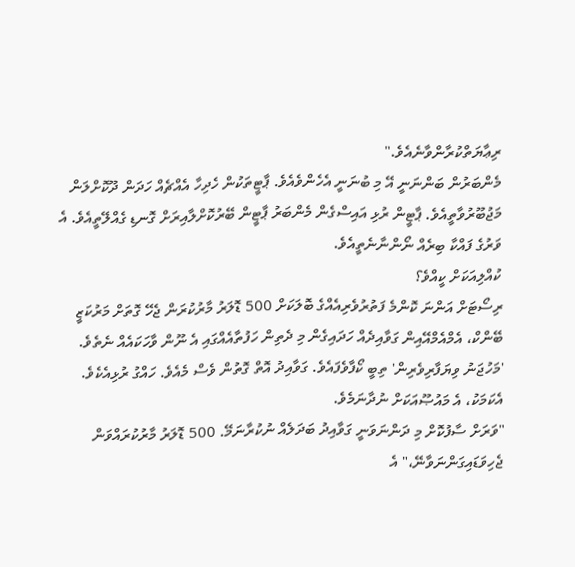ރިޢާޔަތްކުރާންވާނެއެވެ."
މެންބަރުން ބަންނަނީ އޭ މި ބުނަނީ އެހެންވެއެވެ. ޕާޓީތަކުން ހެދިހާ އެއްޗެއް ހަދަން ދޫކޮށްލަން މަޖުބޫރުވާތީއެވެ. ޕާޓީން ރުޅި އައިސްގެން މެންބަރު ޕާޓީން ބޭރުކޮށްލާއިރަށް ގޮނޑި ގެއްލޭތީއެވެ. އެ ވަރުގެ ފައްކާ ބިރެއް ނޯންނާނެތީއެވެ.
ކުއްލިއަކަށް ކީއްވެ؟
ރިސޯޓަށް އަންނަ ކޮންމެ ފަތުރުވެރިއެއްގެ ބޮލަކަށް 500 ޑޮލަރު މާރުކުރަން ޖެހޭ ގޮތަށް މަރުކަޒީ ބޭންކް، އެމްއެމްއޭއިން ގަވާއިދެއް ހަދައިގެން މި ދެތިން ހަފުތާއެއްގައި އެ ނޫން ވާހަކައެއް ނެތެވެ. 'މަހުޖަނު ވިޔަފާރިވެރިން' ތިބީ ކޯފާވެފައެވެ. ގަވާއިދު އޮތް ގޮތުން ވެސް މެއެވެ. ހައްގު ރުޅިއެކެވެ. އެކަމަކު، އެ މައުޞޫއަކަށް ނުދާނަމެވެ.
"ވަރަށް ސާފުކޮށް މި ދަންނަވަނީ ގަވާއިދު ބަދަލެއް ނުކުރާނަމޭ. 500 ޑޮލަރު މާރުކުރައްވަން ޖެހިވަޑައިގަންނަވާނޭ،" އެ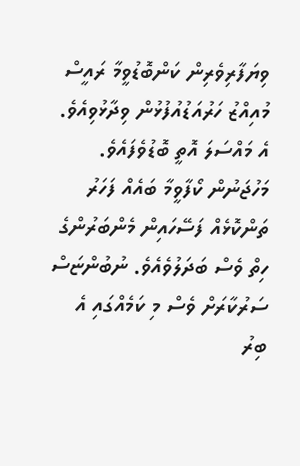ވިޔަފާރިވެރިން ކަންބޮޑުވީމާ ރައީސް މުއިއްޒު ހަރުއަޑުއުފުޅުން ވިދާޅުވިއެވެ.
އެ މައްސަލަ އޮތީ ބޮޑުވެފައެވެ. މަހުޖަނުން ކޯފާވީމާ ބައެއް ފަހަރު ތަންކޮޅެއް ފަސޭހައިން މެންބަރުންގެ ހިތް ވެސް ބަދަލުވެއެވެ. ނުބުންޏަސް ސަރުކާރަށް ވެސް މި ކަމެއްގައި އެ ބިރު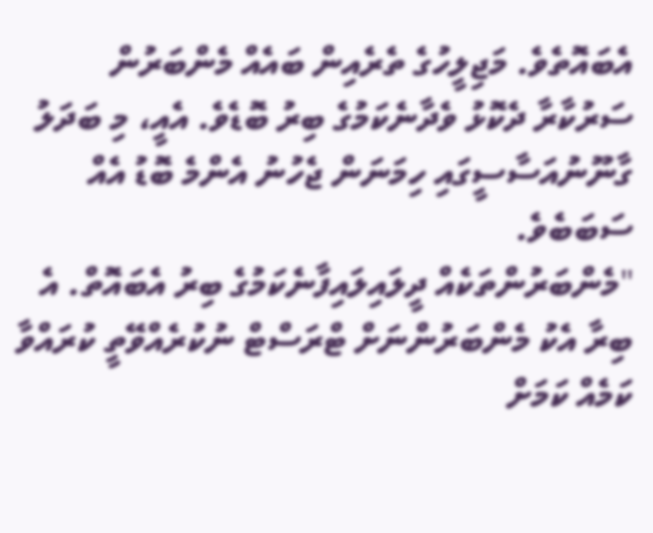އެބައޮތެވެ. މަޖިލީހުގެ ތެރެއިން ބައެއް މެންބަރުން ސަރުކާރާ ދެކޮޅު ވެދާނެކަމުގެ ބިރު ބޮޑެވެ. އެއީ، މި ބަދަލު ގާނޫނުއަސާސީގައި ހިމަނަން ޖެހުނު އެންމެ ބޮޑު އެއް ސަބަބެވެ.
"މެންބަރުންތަކެއް ދީލައިލައިފާނެކަމުގެ ބިރު އެބައޮތް. އެ ބިރާ އެކު މެންބަރުންނަށް ޓްރަސްޓް ނުކުރެއްވޭތީ ކުރައްވާ ކަމެއް ކަމަށް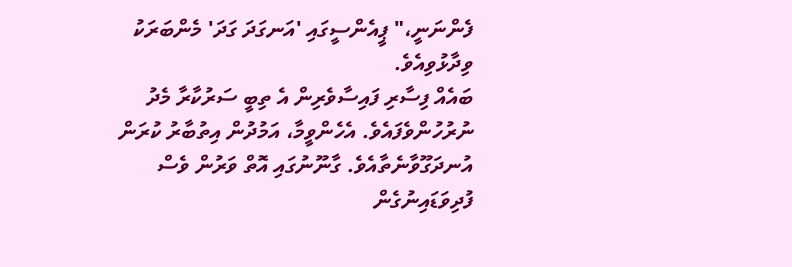ފެންނަނީ،" ޕީއެންސީގައި 'އަނގަދަ ގަދަ' މެންބަރަކު ވިދާޅުވިއެވެ.
ބައެއް ފިސާރި ފައިސާވެރިން އެ ތިބީ ސަރުކާރާ މެދު ނުރުހުންވެފައެވެ. އެހެންވީމާ، އަމުދުން އިތުބާރު ކުރަން އުނދަގޫވާނެތާއެވެ. ގާނޫނުގައި އޮތް ވަރުން ވެސް ފުދިވަޑައިނުގެން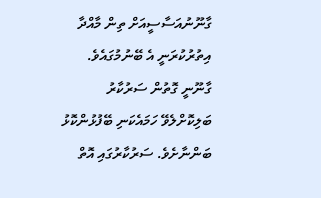ގާނޫނުއަސާސީއަށް ތިން މާއްދާ އިތުރުކުރަނީ އެ ބޭނުމުގައެވެ. ގާނޫނީ ގޮތުން ސަރުކާރު ބަލިކޮށްލެވޭ ހަމައެކަނި ބޭފުޅުންކޮޅު ބަންނާށެވެ. ސަރުކާރުގައި އޮތް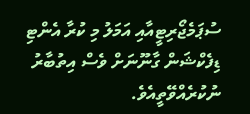ސުޕަމެޖޯރިޓީއާއި އަމަލު މި ކުރާ އެންޓި ޑިފެކްޝަން ގާނޫނަށް ވެސް އިތުބާރު ނުކުރެއްވޭތީއެވެ.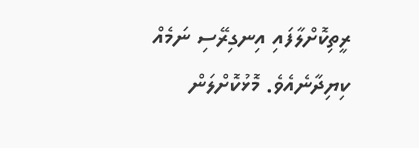ރީތިކޮށްލާފައި އިނގިރޭސި ނަމެއް ކިޔިދާނެއެވެ. މޮޅުކޮށްލަން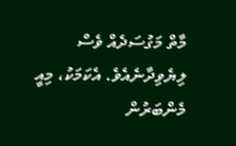މާތް މަގުސަދެއް ވެސް ލިޔެވިދާނެއެވެ. އެކަމަކު، މިއީ މެންބަރުން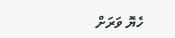ހެޔޮ ވަރަށް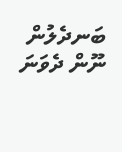ބަނދެލުން ނޫން ދެވަނަ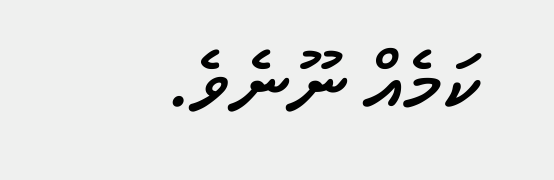ކަމެއް ނޫނެވެ.